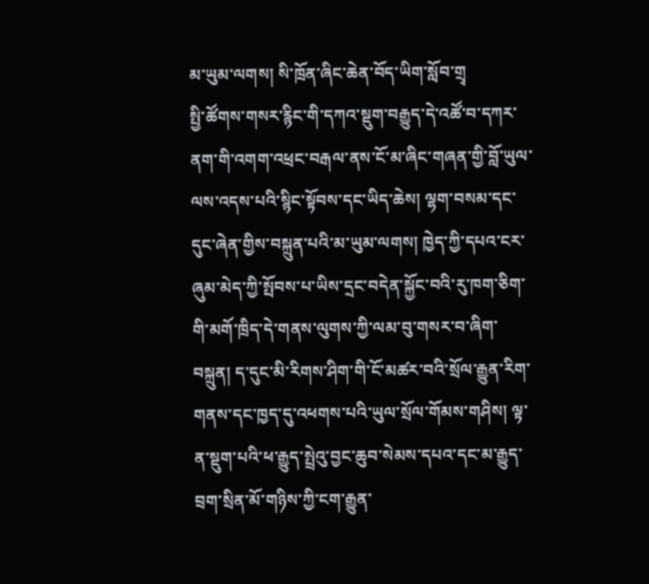མ་ཡུམ་ལགས། སི་ཁྲོན་ཞིང་ཆེན་བོད་ཡིག་སློབ་གྲྭ
སྤྱི་ཚོགས་གསར་རྙིང་གི་དཀའ་སྡུག་བརྒྱུད་དེ་འཚོ་བ་དཀར་ནག་གི་འགག་འཕྲང་བརྒལ་ནས་ངོ་མ་ཞིང་གཞན་གྱི་བློ་ཡུལ་ལས་འདས་པའི་སྙིང་སྟོབས་དང་ཡིད་ཆེས། ལྷག་བསམ་དང་དུང་ཞེན་གྱིས་བསྐྲུན་པའི་མ་ཡུམ་ལགས། ཁྱེད་ཀྱི་དཔའ་ངར་ཞུམ་མེད་ཀྱི་སྤོབས་པ་ཡིས་དྲང་བདེན་སྐྱོང་བའི་རུ་ཁག་ཅིག་གི་མགོ་ཁྲིད་དེ་གནས་ལུགས་ཀྱི་ལམ་བུ་གསར་བ་ཞིག་བསྐྲུན། ད་དུང་མི་རིགས་ཤིག་གི་ངོ་མཚར་བའི་སྲོལ་རྒྱུན་རིག་གནས་དང་ཁྱད་དུ་འཕགས་པའི་ཡུལ་སྲོལ་གོམས་གཤིས། ལྟ་ན་སྡུག་པའི་ཕ་རྒྱུད་སྤྲེའུ་བྱང་ཆུབ་སེམས་དཔའ་དང་མ་རྒྱུད་བྲག་སྲིན་མོ་གཉིས་ཀྱི་ངག་རྒྱུན་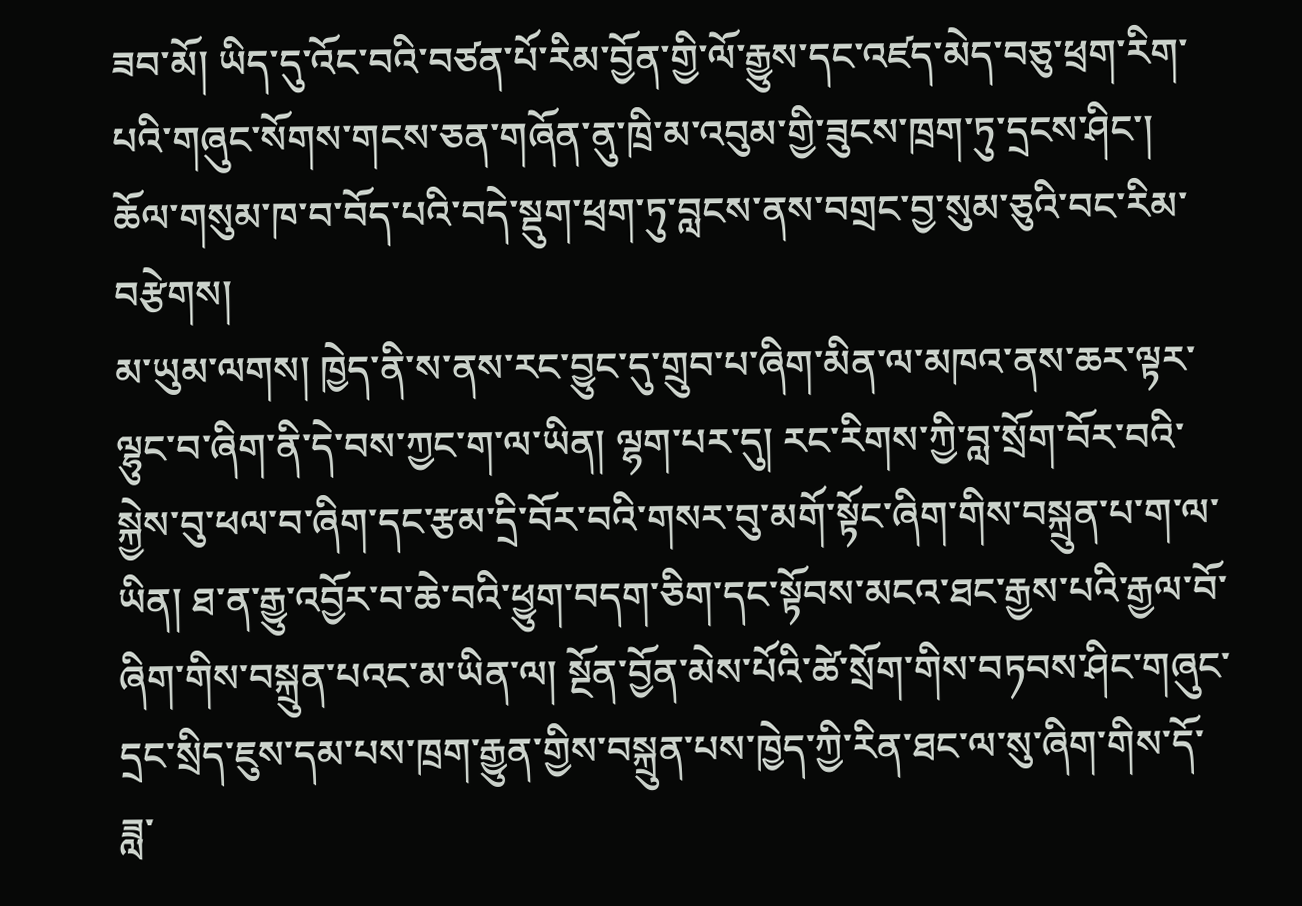ཟབ་མོ། ཡིད་དུ་འོང་བའི་བཙན་པོ་རིམ་བྱོན་གྱི་ལོ་རྒྱུས་དང་འཛད་མེད་བཅུ་ཕྲག་རིག་པའི་གཞུང་སོགས་གངས་ཅན་གཞོན་ནུ་ཁྲི་མ་འབུམ་གྱི་ཟུངས་ཁྲག་ཏུ་དྲངས་ཤིང་། ཆོལ་གསུམ་ཁ་བ་བོད་པའི་བདེ་སྡུག་ཕྲག་ཏུ་བླངས་ནས་བགྲང་བྱ་སུམ་ཅུའི་བང་རིམ་བརྩེགས།
མ་ཡུམ་ལགས། ཁྱེད་ནི་ས་ནས་རང་བྱུང་དུ་གྲུབ་པ་ཞིག་མིན་ལ་མཁའ་ནས་ཆར་ལྟར་ལྷུང་བ་ཞིག་ནི་དེ་བས་ཀྱང་ག་ལ་ཡིན། ལྷག་པར་དུ། རང་རིགས་ཀྱི་བླ་སྲོག་བོར་བའི་སྐྱེས་བུ་ཕལ་བ་ཞིག་དང་རྩམ་དྲི་བོར་བའི་གསར་བུ་མགོ་སྟོང་ཞིག་གིས་བསྐྲུན་པ་ག་ལ་ཡིན། ཐ་ན་རྒྱུ་འབྱོར་བ་ཆེ་བའི་ཕྱུག་བདག་ཅིག་དང་སྟོབས་མངའ་ཐང་རྒྱས་པའི་རྒྱལ་བོ་ཞིག་གིས་བསྐྲུན་པའང་མ་ཡིན་ལ། སྔོན་བྱོན་མེས་པོའི་ཚེ་སྲོག་གིས་བཏབས་ཤིང་གཞུང་དྲང་སྲིད་ཇུས་དམ་པས་ཁྲག་རྒྱུན་གྱིས་བསྐྲུན་པས་ཁྱེད་ཀྱི་རིན་ཐང་ལ་སུ་ཞིག་གིས་དོ་ཟླ་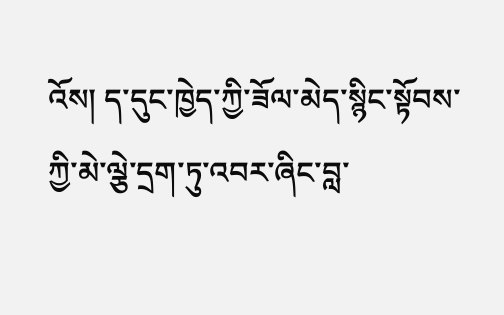འོས། ད་དུང་ཁྱེད་ཀྱི་ཟོལ་མེད་སྙིང་སྟོབས་ཀྱི་མེ་ལྕེ་དྲག་ཏུ་འབར་ཞིང་བླ་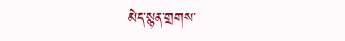མེད་སྙན་གྲགས་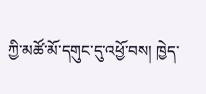ཀྱི་མཚོ་མོ་དགུང་དུ་འཕྱོ་བས། ཁྱེད་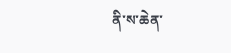ནི་ས་ཆེན་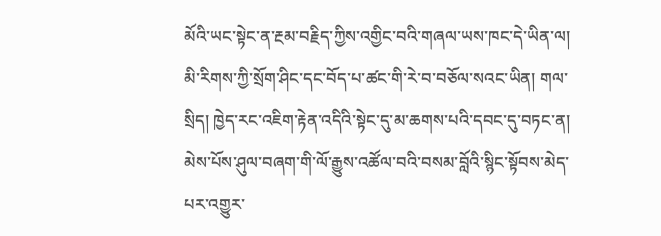མོའི་ཡང་སྟེང་ན་རྔམ་བརྗིད་ཀྱིས་འགྱིང་བའི་གཞལ་ཡས་ཁང་དེ་ཡིན་ལ། མི་རིགས་ཀྱི་སྲོག་ཤིང་དང་བོད་པ་ཚང་གི་རེ་བ་བཅོལ་སའང་ཡིན། གལ་སྲིད། ཁྱེད་རང་འཇིག་རྟེན་འདིའི་སྟེང་དུ་མ་ཆགས་པའི་དབང་དུ་བཏང་ན། མེས་པོས་ཤུལ་བཞག་གི་ལོ་རྒྱུས་འཚོལ་བའི་བསམ་བློའི་སྙིང་སྟོབས་མེད་པར་འགྱུར་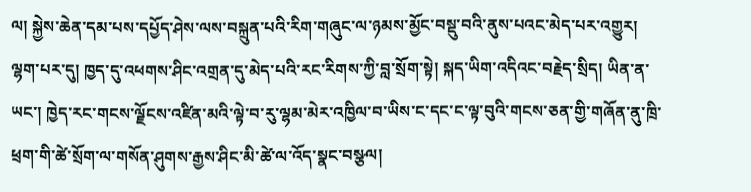ལ། སྐྱེས་ཆེན་དམ་པས་དཔྱོད་ཤེས་ལས་བསྐྲུན་པའི་རིག་གཞུང་ལ་ཉམས་མྱོང་བསྡུ་བའི་ནུས་པའང་མེད་པར་འགྱུར། ལྷག་པར་དུ། ཁྱད་དུ་འཕགས་ཤིང་འགྲན་དུ་མེད་པའི་རང་རིགས་ཀྱི་བླ་སྲོག་སྟེ། སྐད་ཡིག་འདིའང་བརྗེད་སྲིད། ཡིན་ན་ཡང་། ཁྱེད་རང་གངས་ལྗོངས་འཛིན་མའི་ལྟེ་བ་རུ་ལྷམ་མེར་འཁྱིལ་བ་ཡིས་ང་དང་ང་ལྟ་བུའི་གངས་ཅན་གྱི་གཞོན་ནུ་ཁྲི་ཕྲག་གི་ཚེ་སྲོག་ལ་གསོན་ཤུགས་རྒྱས་ཤིང་མི་ཚེ་ལ་འོད་སྣང་བསྩལ།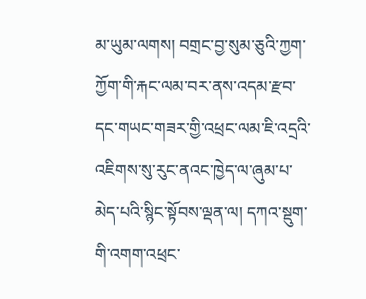མ་ཡུམ་ལགས། བགྲང་བྱ་སུམ་ཅུའི་ཀྱག་ཀྱོག་གི་རྐང་ལམ་བར་ནས་འདམ་རྫབ་དང་གཡང་གཟར་གྱི་འཕྲང་ལམ་ཇི་འདྲའི་འཇིགས་སུ་རུང་ནའང་ཁྱེད་ལ་ཞུམ་པ་མེད་པའི་སྙིང་སྟོབས་ལྡན་ལ། དཀའ་སྡུག་གི་འགག་འཕྲང་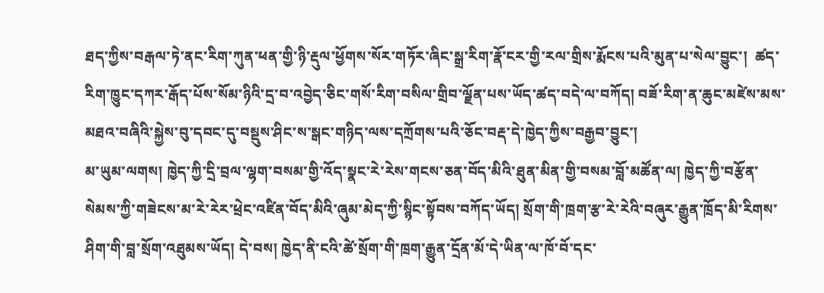ཐད་ཀྱིས་བརྒལ་ཏེ་ནང་རིག་ཀུན་ཕན་གྱི་ཉི་རྡུལ་ཕྱོགས་སོར་གཏོར་ཞིང་སྒྲ་རིག་རྣོ་ངར་གྱི་རལ་གྲིས་རྨོངས་པའི་མུན་པ་སེལ་བྱུང་།  ཚད་རིག་ཁྱུང་དཀར་རྒོད་པོས་སོམ་ཉིའི་དྲ་བ་འབྱེད་ཅིང་གསོ་རིག་བསིལ་གྲིབ་ལྗོན་པས་ཡོད་ཚད་བདེ་ལ་བཀོད། བཟོ་རིག་ན་ཆུང་མཛེས་མས་མཐའ་བཞིའི་སྐྱེས་བུ་དབང་དུ་བསྡུས་ཤིང་ས་སྒང་གཉིད་ལས་དཀྲོགས་པའི་ཅོང་བརྡ་དེ་ཁྱེད་ཀྱིས་བརྒྱབ་བྱུང་།
མ་ཡུམ་ལགས། ཁྱེད་ཀྱི་དྲི་བྲལ་ལྷག་བསམ་གྱི་འོད་སྣང་རེ་རེས་གངས་ཅན་བོད་མིའི་ཐུན་མིན་གྱི་བསམ་བློ་མཚོན་ལ། ཁྱེད་ཀྱི་བརྩོན་སེམས་ཀྱི་གཟེངས་མ་རེ་རེར་ཕྲེང་འཛིན་བོད་མིའི་ཞུམ་མེད་ཀྱི་སྙིང་སྟོབས་བཀོད་ཡོད། སྲོག་གི་ཁྲག་རྩ་རེ་རེའི་བཞུར་རྒྱུན་ཁྲོད་མི་རིགས་ཤིག་གི་བླ་སྲོག་འཐུམས་ཡོད། དེ་བས། ཁྱེད་ནི་ངའི་ཚེ་སྲོག་གི་ཁྲག་རྒྱུན་དྲོན་མོ་དེ་ཡིན་ལ་ཁོ་བོ་དང་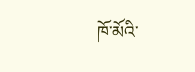ཁོ་མོའི་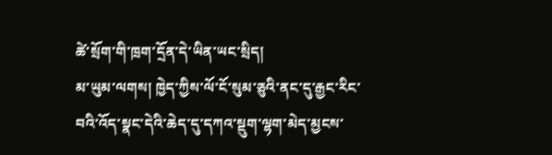ཚེ་སྲོག་གི་ཁྲག་དྲོན་དེ་ཡིན་ཡང་སྲིད།
མ་ཡུམ་ལགས། ཁྱེད་ཀྱིས་ལོ་ངོ་སུམ་ཅུའི་ནང་དུ་རྒྱང་རིང་བའི་འོད་སྣང་དེའི་ཆེད་དུ་དཀའ་སྡུག་ལྷག་མེད་མྱངས་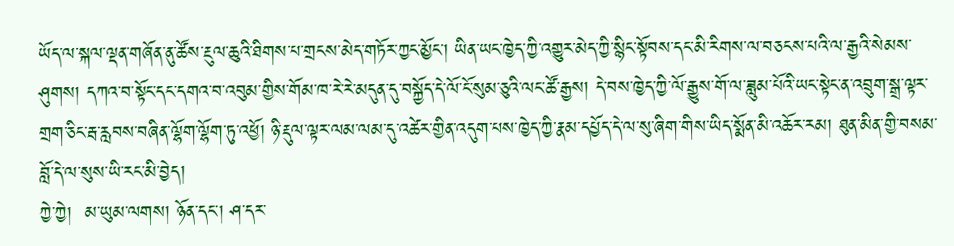ཡོད་ལ་སྐལ་ལྡན་གཞོན་ནུ་ཚོས་རྔུལ་ཆུའི་ཐིགས་པ་གྲངས་མེད་གཏོར་ཀྱང་མྱོང་། ཡིན་ཡང་ཁྱེད་ཀྱི་འགྱུར་མེད་ཀྱི་སྙིང་སྟོབས་དང་མི་རིགས་ལ་བཅངས་པའི་ལ་རྒྱའི་སེམས་ཤུགས། དཀའ་བ་སྟོང་དང་དགའ་བ་འབུམ་གྱིས་གོམ་ཁ་རེ་རེ་མདུན་དུ་བསྐྱོད་དེ་ལོ་ངོ་སུམ་ཅུའི་ལང་ཚོ་རྒྱས། དེ་བས་ཁྱེད་ཀྱི་ལོ་རྒྱུས་གོ་ལ་ཟླུམ་པོའི་ཡང་སྟེང་ན་འབྲུག་སྒྲ་ལྟར་གྲག་ཅིང་རྦ་རླབས་བཞིན་ལྷོག་ལྷོག་ཏུ་འཕྱོ། ཉི་རྡུལ་ལྟར་ལམ་ལམ་དུ་འཚེར་གྱིན་འདུག་པས་ཁྱེད་ཀྱི་རྣམ་དཔྱོད་དེ་ལ་སུ་ཞིག་གིས་ཡིད་སྨོན་མི་འཆོར་རམ། ཐུན་མིན་གྱི་བསམ་བློ་དེ་ལ་སུས་ཡི་རང་མི་བྱེད།
ཀྱེ་ཀྱེ།  མ་ཡུམ་ལགས། ཉོན་དང་། ཤ་དར་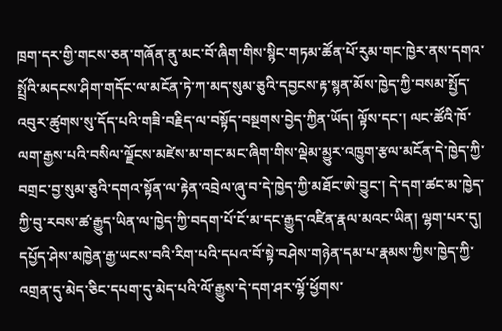ཁྲག་དར་གྱི་གངས་ཅན་གཞོན་ནུ་མང་བོ་ཞིག་གིས་སྙིང་གཏམ་ཚོན་པོ་རུམ་གང་ཁྱེར་ནས་དགའ་སྤྲོའི་མདངས་ཤིག་གདོང་ལ་མངོན་ཏེ་ཀ་མད་སུམ་ཅུའི་དབྱངས་རྟ་སྙན་མོས་ཁྱེད་ཀྱི་བསམ་སྤྱོད་འབུར་ཚུགས་སུ་དོད་པའི་གཟི་བརྗིད་ལ་བསྟོད་བསྔགས་བྱེད་ཀྱིན་ཡོད། ལྟོས་དང་། ལང་ཚོའི་ཁོ་ལག་རྒྱས་པའི་བསིལ་ལྗོངས་མཛེས་མ་གང་མང་ཞིག་གིས་ལྡེམ་མྱུར་འཁྱུག་རྩལ་མངོན་དེ་ཁྱེད་ཀྱི་བགྲང་བྱ་སུམ་ཅུའི་དགའ་སྟོན་ལ་རྟེན་འབྲེལ་ཞུ་བ་དེ་ཁྱེད་ཀྱི་མཐོང་ཨེ་བྱུང་། དེ་དག་ཚང་མ་ཁྱེད་ཀྱི་བུ་རབས་ཚ་རྒྱུད་ཡིན་ལ་ཁྱེད་ཀྱི་བདག་པོ་ངོ་མ་དང་རྒྱུད་འཛིན་རྣལ་མའང་ཡིན། ལྷག་པར་དུ། དཔྱོད་ཤེས་མཁྱེན་རྒྱ་ཡངས་བའི་རིག་པའི་དཔའ་བོ་སྟེ་བཤེས་གཉེན་དམ་པ་རྣམས་ཀྱིས་ཁྱེད་ཀྱི་འགྲན་དུ་མེད་ཅིང་དཔག་དུ་མེད་པའི་ལོ་རྒྱུས་དེ་དག་ཤར་ལྷོ་ཕྱོགས་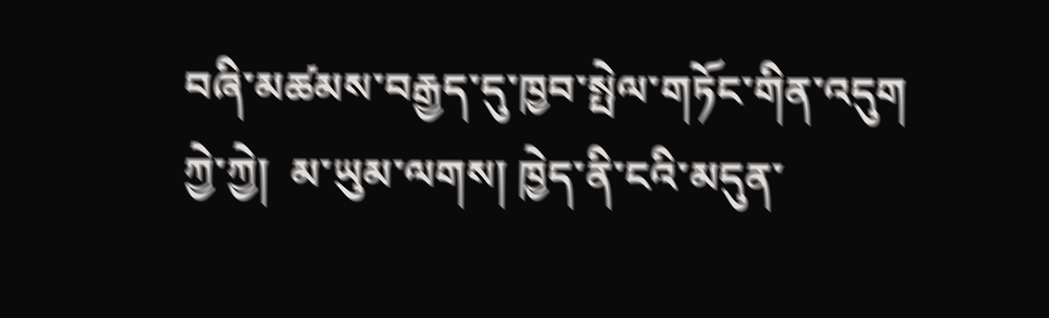བཞི་མཚམས་བརྒྱད་དུ་ཁྱབ་སྤེལ་གཏོང་གིན་འདུག
ཀྱེ་ཀྱེ།  མ་ཡུམ་ལགས། ཁྱེད་ནི་ངའི་མདུན་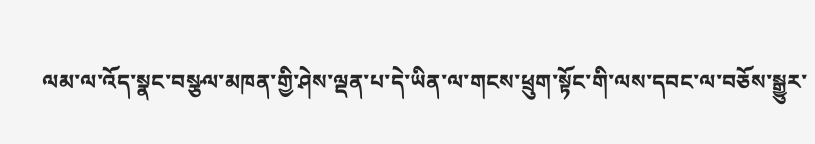ལམ་ལ་འོད་སྣང་བསྩལ་མཁན་གྱི་ཤེས་ལྡན་པ་དེ་ཡིན་ལ་གངས་ཕྲུག་སྟོང་གི་ལས་དབང་ལ་བཅོས་སྒྱུར་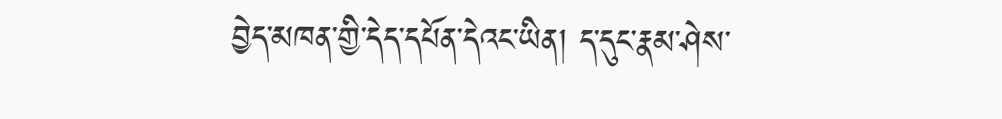བྱེད་མཁན་གྱི་དེད་དཔོན་དེའང་ཡིན། ད་དུང་རྣམ་ཤེས་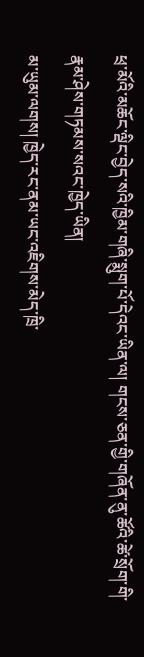ཕྲ་མོའི་མཆོང་ལྡིང་བྱེད་སའི་ཁྱིམ་གཞི་སྨུག་པོ་དེའང་ཡིན་ལ། གངས་ཅན་གྱི་གཞོན་ནུ་ཚོའི་ཚེ་སྲོག་གི་རྣམ་ཤེས་གཏམས་སའང་ཁྱེད་ཡིན།
མ་ཡུམ་ལགས། ཁྱེད་རང་ནམ་ཡང་འཇིགས་མེད་ཁྲི་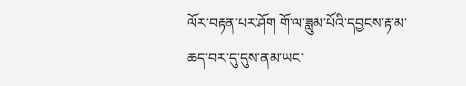ལོར་བརྟན་པར་ཤོག གོ་ལ་ཟླུམ་པོའི་དབྱངས་རྟ་མ་ཆད་བར་དུ་དུས་ནམ་ཡང་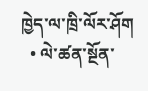ཁྱེད་ལ་ཁྲི་ལོར་ཤོག
  • ལེ་ཚན་སྔོན་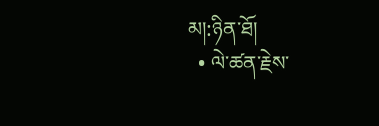མ།:ཉིན་ཐོ།
  • ལེ་ཚན་རྗེས་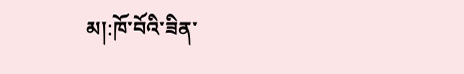མ།:ཁོ་བོའི་ཟིན་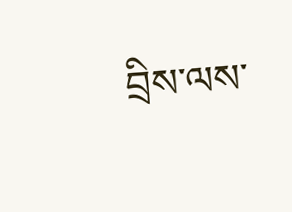བྲིས་ལས་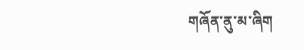གཞོན་ནུ་མ་ཞིག